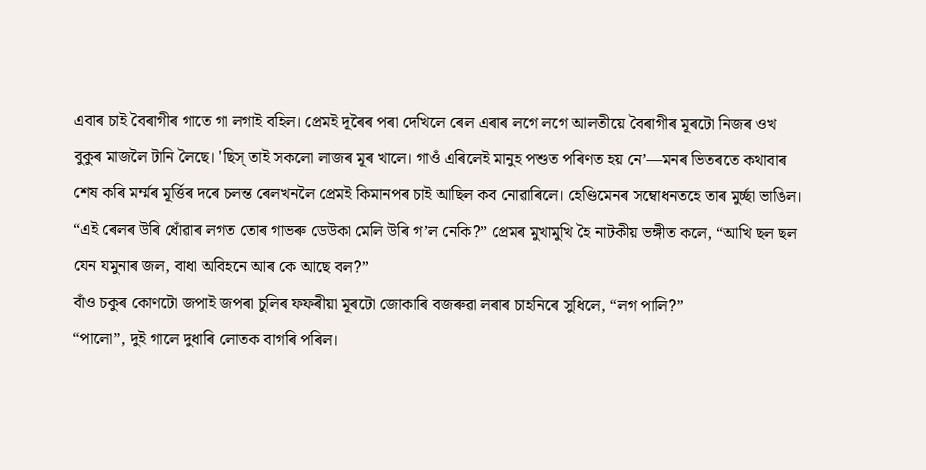এবাৰ চাই বৈৰাগীৰ গাতে গা লগাই বহিল। প্ৰেমই দূৰৈৰ পৰা দেখিলে ৰেল এৰাৰ লগে লগে আলতীয়ে বৈৰাগীৰ মূৰটো নিজৰ ওখ বুকুৰ মাজলৈ টানি লৈছে। 'ছিস্ তাই সকলো লাজৰ মূৰ খালে। গাওঁ এৰিলেই মানুহ পশুত পৰিণত হয় নে’—মনৰ ভিতৰতে কথাবাৰ শেষ কৰি মৰ্ম্মৰ মূৰ্ত্তিৰ দৰে চলন্ত ৰেলখনলৈ প্ৰেমই কিমানপৰ চাই আছিল কব নোৱাৰিলে। হেণ্ডিমেনৰ সম্বোধনতহে তাৰ মুৰ্চ্ছা ভাঙিল।
“এই ৰেলৰ উৰি ধোঁৱাৰ লগত তোৰ গাভৰু ডেউকা মেলি উৰি গ’ল নেকি?” প্ৰেমৰ মুখামুখি হৈ নাটকীয় ভঙ্গীত কলে, “আখি ছল ছল যেন যমুনাৰ জল, বাধা অবিহনে আৰ কে আছে বল?”
বাঁও চকুৰ কোণটো জপাই জপৰা চুলিৰ ফফৰীয়া মূৰটো জোকাৰি বজৰুৱা লৰাৰ চাহনিৰে সুধিলে, “লগ পালি?”
“পালো”, দুই গালে দুধাৰি লোতক বাগৰি পৰিল।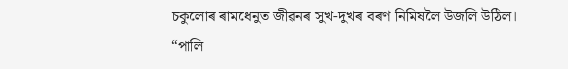চকুলোৰ ৰামধেনুত জীৱনৰ সুখ-দুখৰ বৰণ নিমিষলৈ উজলি উঠিল।
“পালি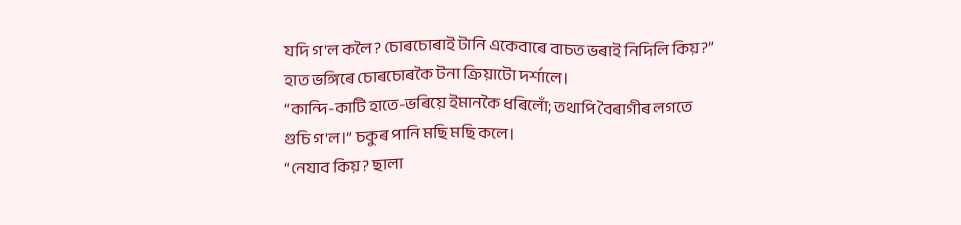যদি গ'ল কলৈ? চোৰচোৰাই টানি একেবাৰে বাচত ভৰাই নিদিলি কিয়?” হাত ভঙ্গিৰে চোৰচোৰকৈ টনা ক্ৰিয়াটো দৰ্শালে।
“কান্দি-কাটি হাতে-ভৰিয়ে ইমানকৈ ধৰিলোঁ; তথাপি বৈৰাগীৰ লগতে গুচি গ'ল।” চকুৰ পানি মছি মছি কলে।
“নেযাব কিয়? ছালা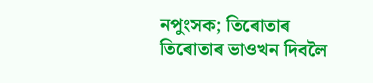নপুংসক; তিৰোতাৰ তিৰোতাৰ ভাওখন দিবলৈ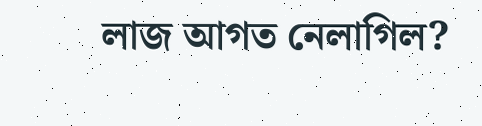লাজ আগত নেলাগিল?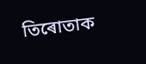তিৰোতাক